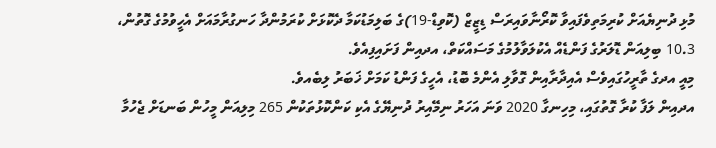މުޅި ދުނިޔެއަށް ކުރިމަތިވެފައިވާ ކޮރޯނާވައިރަސް ޑިޒީޒް (ކޮވިޑް-19)ގެ ބަލިމަޑުކަމާ ދެކޮޅަށް ކުރަމުންދާ ހަނގުރާމައަށް އެހީވުމުގެ ގޮތުން، 10.3 ބިލިއަން ޑޮލަރުގެ ފަންޑެއް އެކުލަވާލުމުގެ މަސައްކަތް، އދއިން ފަށައިފިއެވެ.
މިއީ އދގެ ތާރީހުގައިވެސް އެއިދާރާއިން ގޮވާލި އެންމެ ބޮޑު، އެހީގެ ފަންޑު ކަމަށް ޚަބަރު ލިބެއވެ.
އދއިން ލަފާ ކުރާ ގޮތުގައި، މިހިނގާ 2020 ވަނަ އަހަރު ނިމޭއިރު ދުނިޔޭގެ އެކި ކަންކޮޅުތަކުން 265 މިލިއަން މީހުން ބަނޑަށް ޖެހުމާ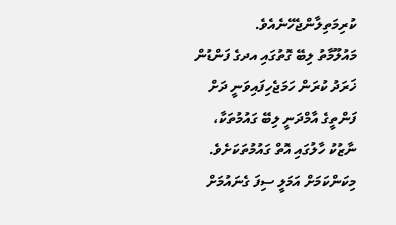ކުރިމަތިލާންޖެހޭނެއެވެ.
މައުލޫމާތު ލިބޭ ގޮތުގައި އދގެ ފަންޑުން ޚަރަދު ކުރަން ހަމަޖެހިފައިވަނީ ދަށް ފަންތީގެ އާމްދަނީ ލިބޭ ގައުމުތަކާ، ނާޒުކު ހާލުގައި އޮތް ގައުމުތަކަށެވެ.
މިކަންކަމަށް އަމަލީ ސިފަ ގެނައުމަށް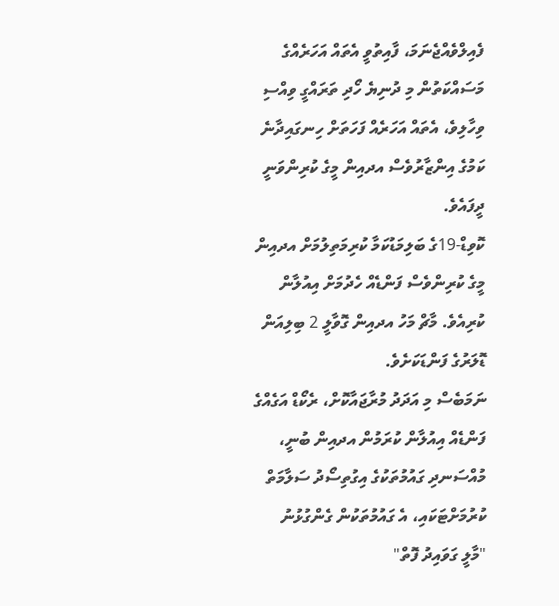ފެއިލްވެއްޖެނަމަ، ފާއިތުވީ އެތައް އަހަރެއްގެ މަސައްކަތުން މި ދުނިޔެ ހޯދި ތަރައްގީ ވިއްސި ވިހާލިވެ، އެތައް އަހަރެއް ފަހަތަށް ހިނގައިދާނެ ކަމުގެ އިންޒާރުވެސް އދއިން މީގެ ކުރިންވަނީ ދީފައެވެ.
ކޮވިޑް-19ގެ ބަލިމަޑުކަމާ ކުރިމަތިލުމަށް އދއިން މީގެ ކުރިންވެސް ފަންޑެއް ހެދުމަށް އިއުލާން ކުރިއެވެ. މާޗް މަހު އދއިން ގޮވާލީ 2 ބިލިއަން ޑޮލަރުގެ ފަންޑަކަށެވެ.
ނަމަބެސް މި އަދަދު މުރާޖައާކޮށް، ރެކޯޑް އަގެއްގެ ފަންޑެއް އިއުލާން ކުރަމުން އދއިން ބުނީ، މުއްސަނދި ގައުމުތަކުގެ އިގުތިސޯދު ސަލާމަތް ކުރުމަށްޓަކައި، އެ ގައުމުތަކުން ގެންގުޅުނު "މާލީ ގަވައިދު ފޮތް"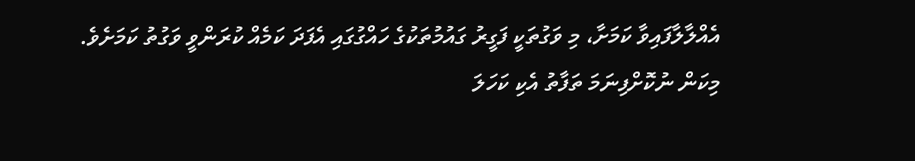އެއްލާލާފައިވާ ކަމަށާ، މި ވަގުތަކީ ފަގީރު ގައުމުތަކުގެ ހައްގުގައި އެފަދަ ކަމެއް ކުރަންވީ ވަގުތު ކަމަށެވެ.
މިކަން ނުކޮށްފިނަމަ ތަފާތު އެކި ކަހަލަ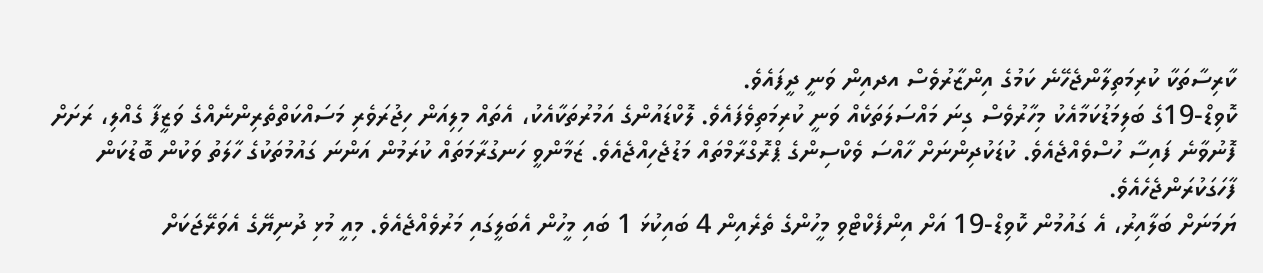ކާރިސާތަކާ ކުރިމަތިލާންޖެހޭނެ ކަމުގެ އިންޒާރުވެސް އދއިން ވަނީ ދީފައެވެ.
ކޮވިޑް-19ގެ ބަލިމަޑުކަމާއެކު މިހާރުވެސް ގިނަ މައްސަލަތަކެއް ވަނީ ކުރިމަތިވެފައެވެ. ލޮކްޑައުންގެ އަމުރުތަކާއެކު، އެތައް މިލިއަން ހިޖުރަވެރި މަސައްކަތްތެރިންނެއްގެ ވަޒީފާ ގެއްލި، ރަށަށް ފޮނުވާނެ ފައިސާ ހުސްވެއްޖެއެވެ. ކުޑަކުދިންނަށް ހާއްސަ ވެކްސިންގެ ޕްރޮގްރާމްތައް މަޑުޖެހިއްޖެއެވެ. ޒަމާންވީ ހަނގުރާމަތައް ކުރަމުން އަންނަ ގައުމުތަކުގެ ހާލަތު ވަކުން ބޮޑުކަން ފާހަގަކުރަންޖެހެއެވެ.
ޔަމަނަށް ބަލާއިރު، އެ ގައުމުން ކޮވިޑް-19 އަށް އިންފެކްޓްވި މީހުންގެ ތެރެއިން 4 ބައިކުޅަ 1 ބައި މީހުން އެބަލީގައި މަރުވެއްޖެއެވެ. މިއީ މުޅި ދުނިޔޭގެ އެވަރޭޖަކަށް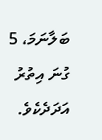ބަލާނަމަ، 5 ގުނަ އިތުރު އަދަދެކެވެ.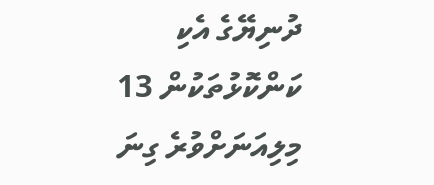ދުނިޔޭގެ އެކި ކަންކޮޅުތަކުން 13 މިލިއަނަށްވުރެ ގިނަ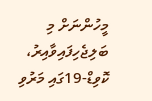މީހުންނަށް މި ބަލިޖެހިފައިވާއިރު، ކޮވިޑް-19ގައި މަރުވި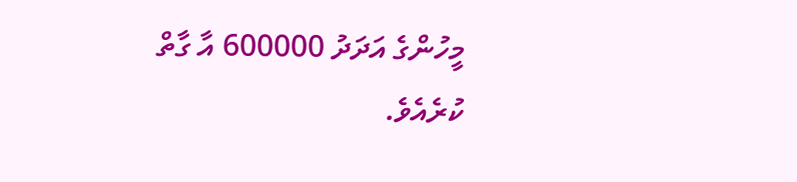މީހުންގެ އަދަދު 600000 އާ ގާތް ކުރެއެވެ.